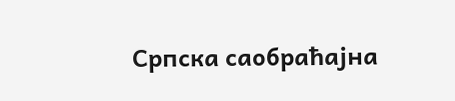Српска саобраћајна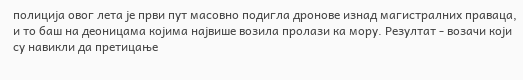полиција овог лета је први пут масовно подигла дронове изнад магистралних праваца, и то баш на деоницама којима највише возила пролази ка мору. Резултат - возачи који су навикли да претицање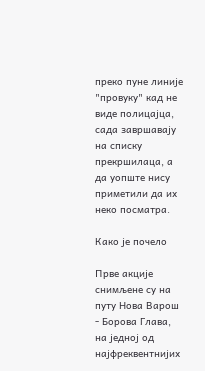преко пуне линије "провуку" кад не виде полицајца, сада завршавају на списку прекршилаца, а да уопште нису приметили да их неко посматра.

Како је почело

Прве акције снимљене су на путу Нова Варош - Борова Глава, на једној од најфреквентнијих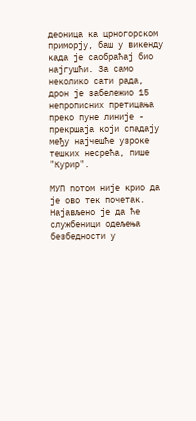деоница ка црногорском приморју, баш у викенду када је саобраћај био најгушћи. За само неколико сати рада, дрон је забележио 15 непрописних претицања преко пуне линије - прекршаја који спадају међу најчешће узроке тешких несрећа, пише "Курир".

МУП потом није крио да је ово тек почетак. Најављено је да ће службеници одељења безбедности у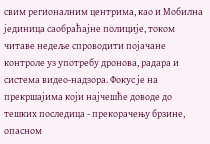свим регионалним центрима, као и Мобилна јединица саобраћајне полиције, током читаве недеље спроводити појачане контроле уз употребу дронова, радара и система видео-надзора. Фокус је на прекршајима који најчешће доводе до тешких последица - прекорачењу брзине, опасном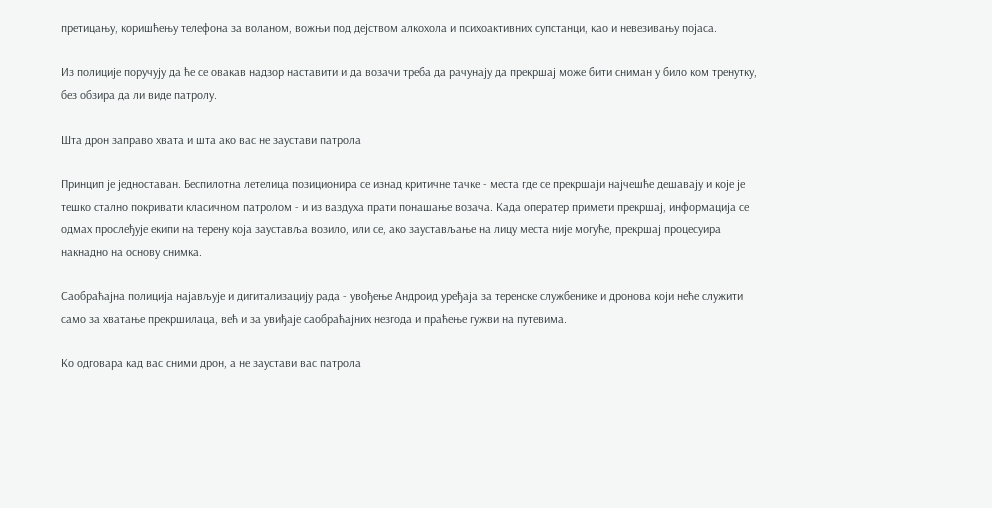претицању, коришћењу телефона за воланом, вожњи под дејством алкохола и психоактивних супстанци, као и невезивању појаса.

Из полиције поручују да ће се овакав надзор наставити и да возачи треба да рачунају да прекршај може бити сниман у било ком тренутку, без обзира да ли виде патролу.

Шта дрон заправо хвата и шта ако вас не заустави патрола

Принцип је једноставан. Беспилотна летелица позиционира се изнад критичне тачке - места где се прекршаји најчешће дешавају и које је тешко стално покривати класичном патролом - и из ваздуха прати понашање возача. Када оператер примети прекршај, информација се одмах прослеђује екипи на терену која зауставља возило, или се, ако заустављање на лицу места није могуће, прекршај процесуира накнадно на основу снимка.

Саобраћајна полиција најављује и дигитализацију рада - увођење Андроид уређаја за теренске службенике и дронова који неће служити само за хватање прекршилаца, већ и за увиђаје саобраћајних незгода и праћење гужви на путевима.

Ко одговара кад вас сними дрон, а не заустави вас патрола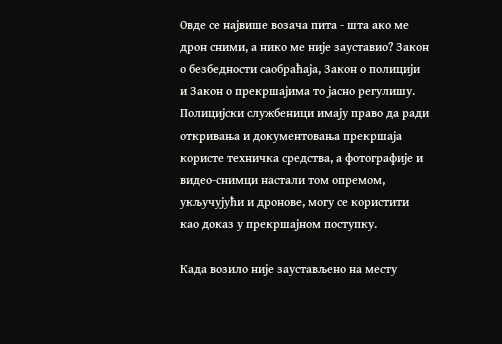Овде се највише возача пита - шта ако ме дрон сними, а нико ме није зауставио? Закон о безбедности саобраћаја, Закон о полицији и Закон о прекршајима то јасно регулишу. Полицијски службеници имају право да ради откривања и документовања прекршаја користе техничка средства, а фотографије и видео-снимци настали том опремом, укључујући и дронове, могу се користити као доказ у прекршајном поступку.

Када возило није заустављено на месту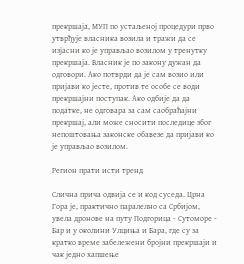прекршаја, МУП по устаљеној процедури прво утврђује власника возила и тражи да се изјасни ко је управљао возилом у тренутку прекршаја. Власник је по закону дужан да одговори. Ако потврди да је сам возио или пријави ко јесте, против те особе се води прекршајни поступак. Ако одбије да да податке, не одговара за сам саобраћајни прекршај, али може сносити последице због непоштовања законске обавезе да пријави ко је управљао возилом.

Регион прати исти тренд

Слична прича одвија се и код суседа. Црна Гора је, практично паралелно са Србијом, увела дронове на путу Подгорица - Сутоморе - Бар и у околини Улциња и Бара, где су за кратко време забележени бројни прекршаји и чак једно хапшење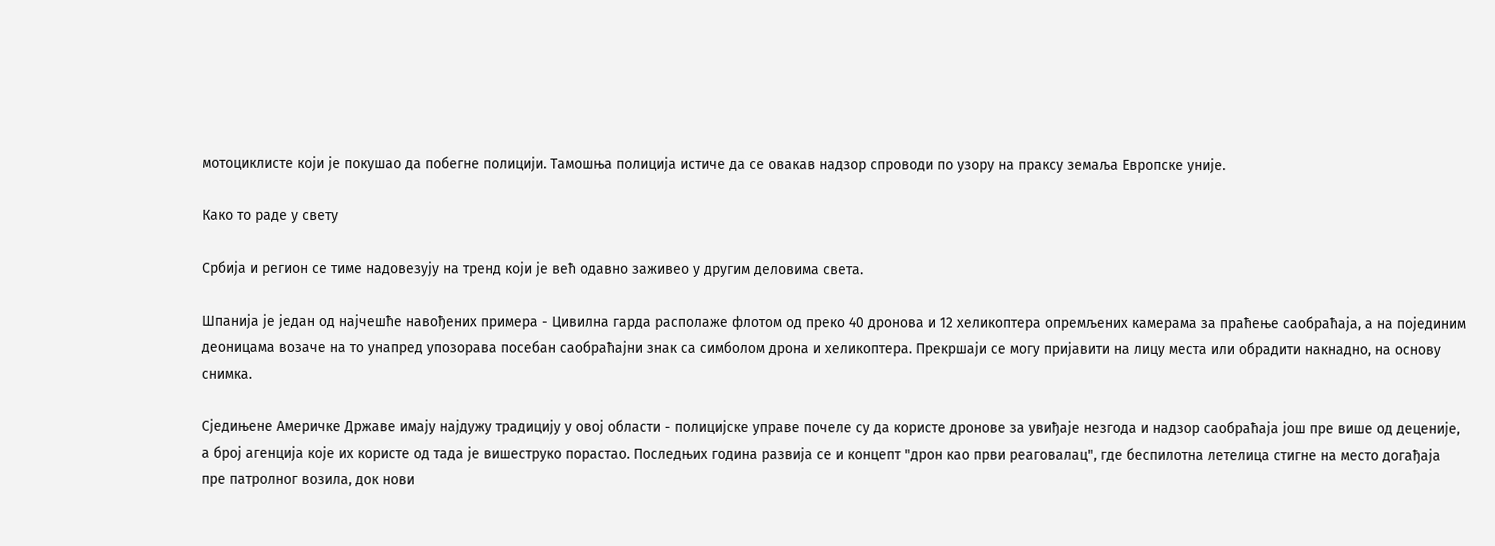мотоциклисте који је покушао да побегне полицији. Тамошња полиција истиче да се овакав надзор спроводи по узору на праксу земаља Европске уније.

Како то раде у свету

Србија и регион се тиме надовезују на тренд који је већ одавно заживео у другим деловима света.

Шпанија је један од најчешће навођених примера - Цивилна гарда располаже флотом од преко 40 дронова и 12 хеликоптера опремљених камерама за праћење саобраћаја, а на појединим деоницама возаче на то унапред упозорава посебан саобраћајни знак са симболом дрона и хеликоптера. Прекршаји се могу пријавити на лицу места или обрадити накнадно, на основу снимка.

Сједињене Америчке Државе имају најдужу традицију у овој области - полицијске управе почеле су да користе дронове за увиђаје незгода и надзор саобраћаја још пре више од деценије, а број агенција које их користе од тада је вишеструко порастао. Последњих година развија се и концепт "дрон као први реаговалац", где беспилотна летелица стигне на место догађаја пре патролног возила, док нови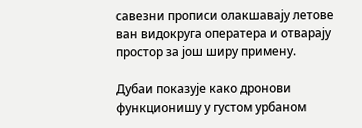савезни прописи олакшавају летове ван видокруга оператера и отварају простор за још ширу примену.

Дубаи показује како дронови функционишу у густом урбаном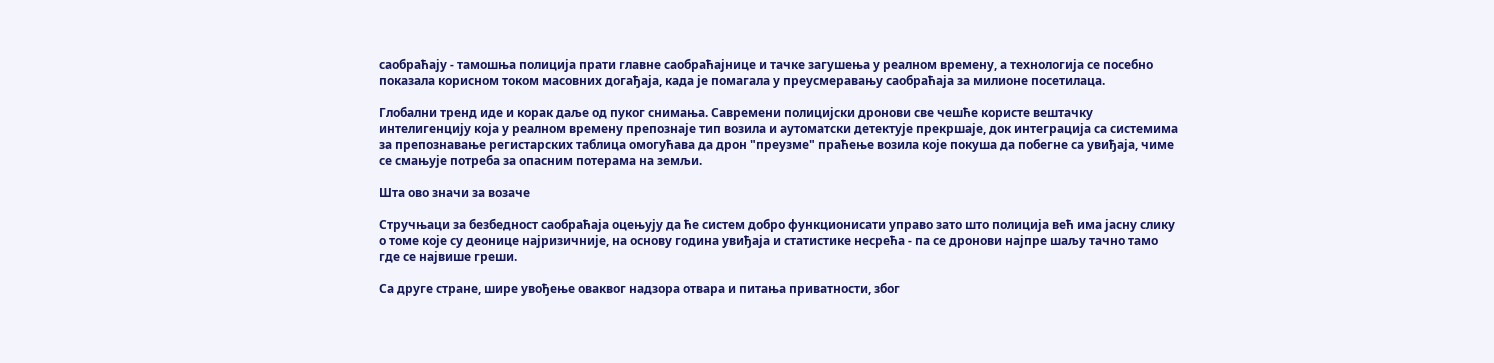саобраћају - тамошња полиција прати главне саобраћајнице и тачке загушења у реалном времену, а технологија се посебно показала корисном током масовних догађаја, када је помагала у преусмеравању саобраћаја за милионе посетилаца.

Глобални тренд иде и корак даље од пуког снимања. Савремени полицијски дронови све чешће користе вештачку интелигенцију која у реалном времену препознаје тип возила и аутоматски детектује прекршаје, док интеграција са системима за препознавање регистарских таблица омогућава да дрон "преузме" праћење возила које покуша да побегне са увиђаја, чиме се смањује потреба за опасним потерама на земљи.

Шта ово значи за возаче

Стручњаци за безбедност саобраћаја оцењују да ће систем добро функционисати управо зато што полиција већ има јасну слику о томе које су деонице најризичније, на основу година увиђаја и статистике несрећа - па се дронови најпре шаљу тачно тамо где се највише греши.

Са друге стране, шире увођење оваквог надзора отвара и питања приватности, због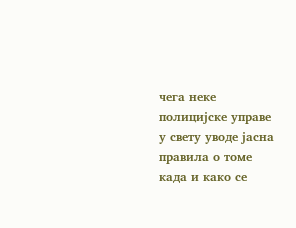чега неке полицијске управе у свету уводе јасна правила о томе када и како се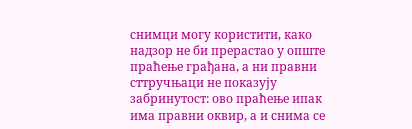снимци могу користити, како надзор не би прерастао у опште праћење грађана, а ни правни сттручњаци не показују забринутост: ово праћење ипак има правни оквир, а и снима се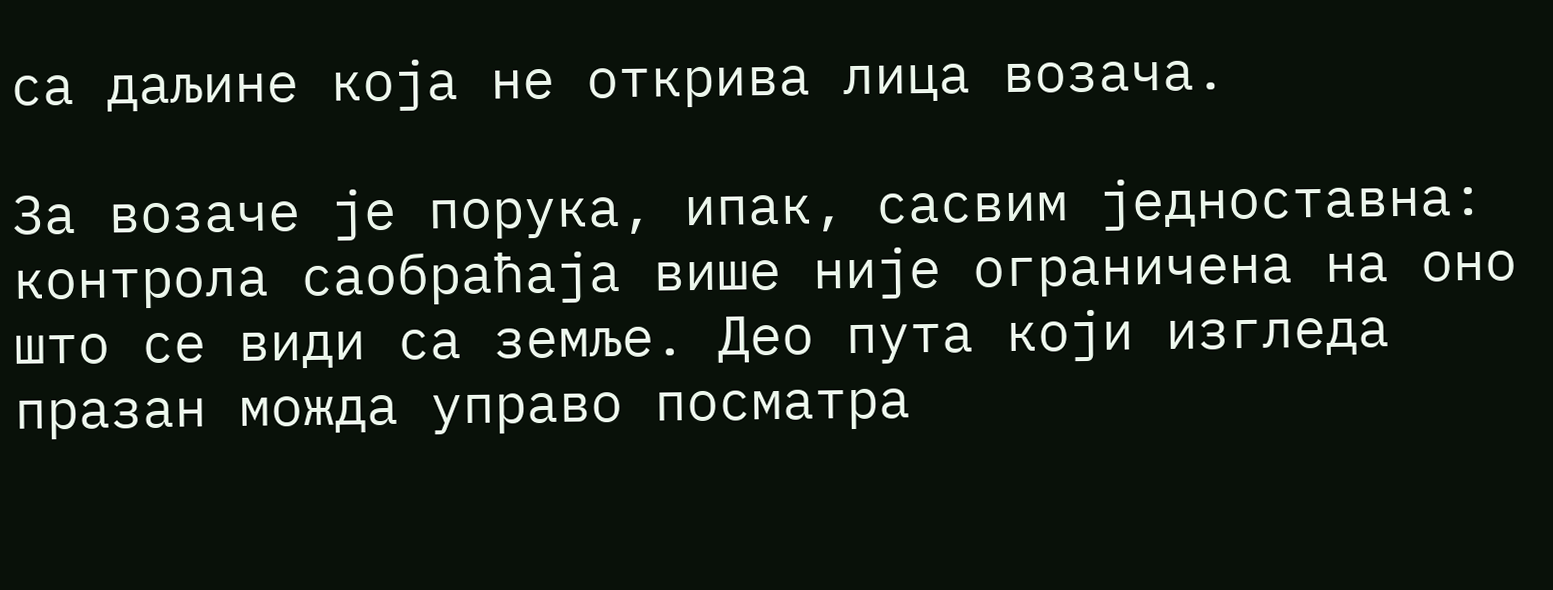са даљине која не открива лица возача.

За возаче је порука, ипак, сасвим једноставна: контрола саобраћаја више није ограничена на оно што се види са земље. Део пута који изгледа празан можда управо посматра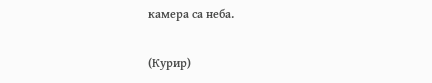камера са неба.

(Курир)